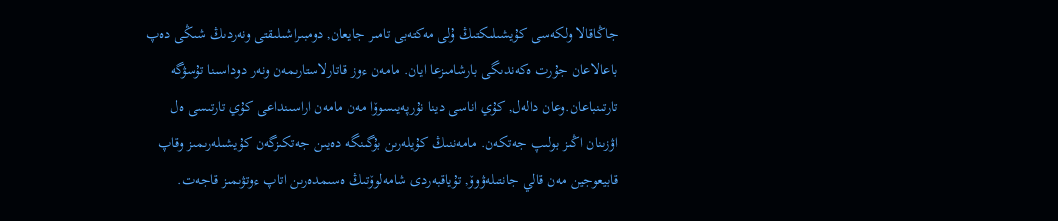جاڭاقالا ولكەسى كۇيشىلىكتىڭ ۇلى مەكتەبى تامىر جايعان, دومبىراشىلىقتى ونەردىڭ شىڭى دەپ باعالاعان جۇرت ەكەندىگى بارشامىزعا ايان. مامەن ءوز قاتارلاستارىمەن ونەر دوداسىنا تۇسۋگە تارتىنباعان.وعان دالەل, كۇي اناسى دينا نۇرپەيىسوۆا مەن مامەن اراسىنداعى كۇي تارتىسى ەل اۋزىنان اڭىز بولىپ جەتكەن. مامەننىڭ كۇيلەرىن بۇگىنگە دەيىن جەتكىزگەن كۇيشىلەرىمىز وقاپ قابيعوجين مەن قالي جانتىلەۋوۆ, تۇياقبەردى شامەلوۆتىڭ ەسىمدەرىن اتاپ ءوتۋىمىز قاجەت.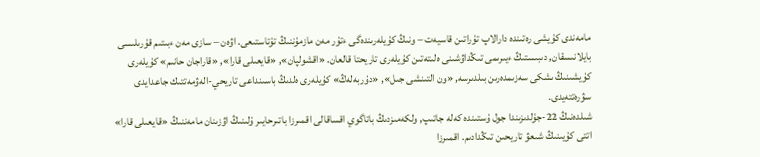مامەندى كۇيشى رەتىندە دارالاپ تۇراتىن قاسيەت – ونىڭ كۇيلەرىندەگى ءتۇر مەن مازمۇننىڭ تۇتاستىعى. اۋەن – سازى مەن ءبىتىم قۇرىلىسى بايلانىسقان, دىبىستىڭ ءيىرىمى تىڭداۋشىنى ەلىتەتىن كۇيلەرى تاريحتا قالعان. «اقشولپان», «قايعىلى قارا», «قاراجان حانىم» كۇيلەرى كۇيشىنىڭ ىشكى سەزىمدەرىن بىلدىرسە, «ون التىنشى جىل», «دۇربەلەڭ» كۇيلەرى ەلدىڭ باسىنداعى تاريحي-الەۋمەتتىك جاعدايدى سۋرەتتەيدى.
شىلدەنىڭ 22-جۇلدىزىندا جول ۇستىندە كەلە جاتىپ, ولكەمىزدىڭ باتاگوي اقساقالى اقمىرزا باتىرحايىر ۇلىنىڭ اۋزىنان مامەننىڭ «قايعىلى قارا» اتتى كۇيىنىڭ شىعۋ تاريحىن تىڭدادىم. اقمىرزا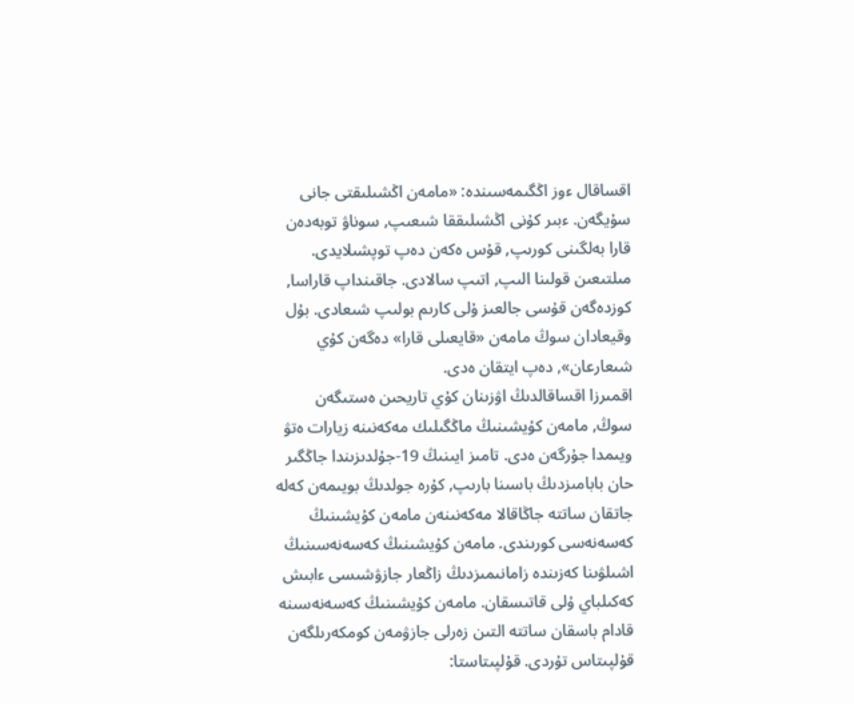اقساقال ءوز اڭگىمەسىندە: «مامەن اڭشىلىقتى جانى سۇيگەن. ءبىر كۇنى اڭشىلىققا شىعىپ, سوناۋ توبەدەن قارا بەلگىنى كورىپ, قۇس ەكەن دەپ توپشىلايدى. مىلتىعىن قولىنا الىپ, اتىپ سالادى. جاقىنداپ قاراسا, كوزدەگەن قۇسى جالعىز ۇلى كارىم بولىپ شىعادى. بۇل وقيعادان سوڭ مامەن «قايعىلى قارا» دەگەن كۇي شىعارعان», دەپ ايتقان ەدى.
اقمىرزا اقساقالدىڭ اۋزىنان كۇي تاريحىن ەستىگەن سوڭ, مامەن كۇيشىنىڭ ماڭگىلىك مەكەنىنە زيارات ەتۋ ويىمدا جۇرگەن ەدى. تامىز ايىنىڭ 19-جۇلدىزىندا جاڭگىر حان بابامىزدىڭ باسىنا بارىپ, كۇرە جولدىڭ بويىمەن كەلە جاتقان ساتتە جاڭاقالا مەكەنىنەن مامەن كۇيشىنىڭ كەسەنەسى كورىندى. مامەن كۇيشىنىڭ كەسەنەسىنىڭ اشىلۋىنا كەزىندە زامانىمىزدىڭ زاڭعار جازۋشىسى ءابىش كەكىلباي ۇلى قاتىسقان. مامەن كۇيشىنىڭ كەسەنەسىنە قادام باسقان ساتتە التىن زەرلى جازۋمەن كومكەرىلگەن قۇلپىتاس تۇردى. قۇلپىتاستا: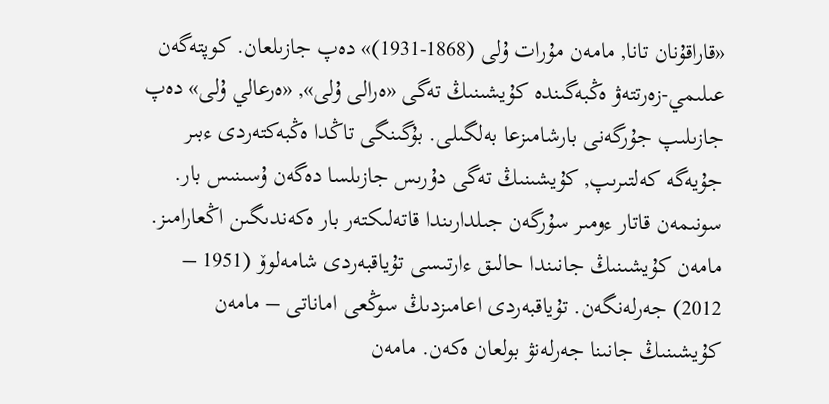«قاراقۇنان تانا, مامەن مۇرات ۇلى (1868-1931)» دەپ جازىلعان. كوپتەگەن عىلىمي-زەرتتەۋ ەڭبەگىندە كۇيشىنىڭ تەگى «ەرالى ۇلى», «ەرعالي ۇلى» دەپ جازىلىپ جۇرگەنى بارشامىزعا بەلگىلى. بۇگىنگى تاڭدا ەڭبەكتەردى ءبىر جۇيەگە كەلتىرىپ, كۇيشىنىڭ تەگى دۇرىس جازىلسا دەگەن ۇسىنىس بار. سونىمەن قاتار ءومىر سۇرگەن جىلدارىندا قاتەلىكتەر بار ەكەندىگىن اڭعارامىز.
مامەن كۇيشىنىڭ جانىندا حالىق ءارتىسى تۇياقبەردى شامەلوۆ (1951 – 2012) جەرلەنگەن. تۇياقبەردى اعامىزدىڭ سوڭعى اماناتى – مامەن كۇيشىنىڭ جانىنا جەرلەنۋ بولعان ەكەن. مامەن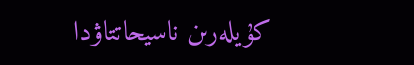كۇيلەرىن ناسيحاتتاۋدا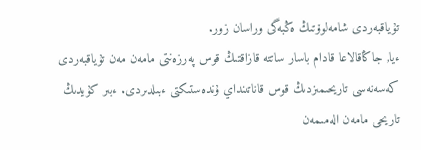تۇياقبەردى شامەلوۆتىڭ ەڭبەگى وراسان زور.
ءيا, جاڭاقالاعا قادام باسار ساتتە قازاقتىڭ قوس پەرزەنتى مامەن مەن تۇياقبەردى كەسەنەسى تاريحىمىزدىڭ قوس قاناتىنداي ۇندەستىكتى ءبىلدىردى. ءبىر كۇيدىڭ تاريحى مامەن الەمىمەن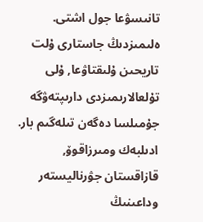تانىسۋعا جول اشتى. ەلىمىزدىڭ جاستارى ۇلت تاريحىن ۇلىقتاۋعا, ۇلى تۇلعالارىمىزدى دارىپتەۋگە جۇمىلسا دەگەن تىلەگىم بار.
ادىلبەك ومىرزاقوۆ,
قازاقستان جۋرناليستەر وداعىنىڭ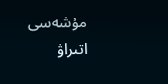مۇشەسى
اتىراۋ